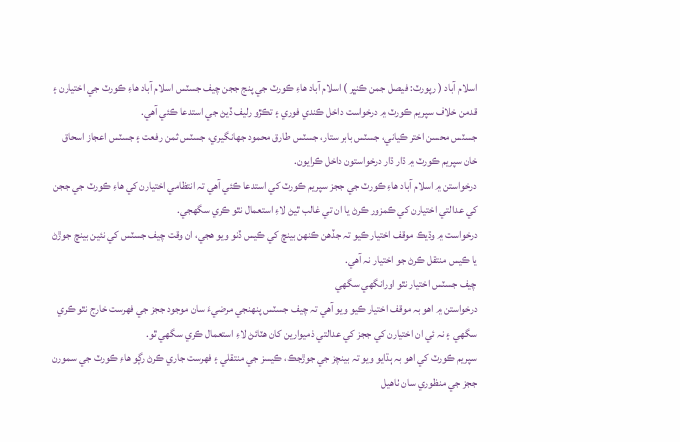اسلام آباد ( رپورٽ: فيصل جمن ڪنڀر ) اسلام آباد ھاءِ ڪورٽ جي پنج ججن چيف جسٽس اسلام آباد ھاءِ ڪورٽ جي اختيارن ۽ قدمن خلاف سپريم ڪورٽ ۾ درخواست داخل ڪندي فوري ۽ تڪڙو رليف ڏيڻ جي استدعا ڪئي آھي.
جسٽس محسن اختر ڪياني، جسٽس بابر ستار، جسٽس طارق محمود جھانگيري، جسٽس ثمن رفعت ۽ جسٽس اعجاز اسحاق خان سپريم ڪورٽ ۾ ڌار ڌار درخواستون داخل ڪرايون.
درخواستن ۾ اسلام آباد ھاءِ ڪورٽ جي ججز سپريم ڪورٽ کي استدعا ڪئي آھي تہ انتظامي اختيارن کي ھاءِ ڪورٽ جي ججن کي عدالتي اختيارن کي ڪمزور ڪرڻ يا ان تي غالب ٿيڻ لاءِ استعمال نٿو ڪري سگھجي.
درخواست ۾ وڌيڪ موقف اختيار ڪيو تہ جڏھن ڪنھن بينچ کي ڪيس ڏنو ويو ھجي، ان وقت چيف جسٽس کي نئين بينچ جوڙڻ يا ڪيس منتقل ڪرڻ جو اختيار نہ آھي.
چيف جسٽس اختيار نٿو اورانگھي سگھي
درخواستن ۾ اھو بہ موقف اختيار ڪيو ويو آھي تہ چيف جسٽس پنھنجي مرضيءَ سان موجود ججز جي فھرست خارج نٿو ڪري سگھي ۽ نہ ئي ان اختيارن کي ججز کي عدالتي ذميوارين کان ھٽائڻ لاءِ استعمال ڪري سگھي ٿو.
سپريم ڪورٽ کي اھو بہ ٻڌايو ويو تہ بينچز جي جوڙجڪ، ڪيسز جي منتقلي ۽ فھرست جاري ڪرڻ رڳو ھاءِ ڪورٽ جي سمورن ججز جي منظوري سان ٺاھيل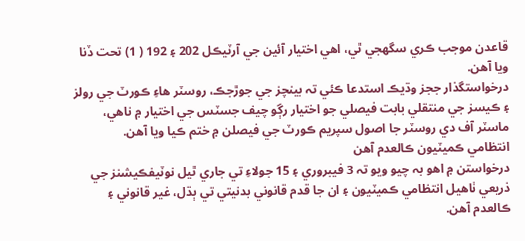قاعدن موجب ڪري سگھجي ٿي، اھي اختيار آئين جي آرٽيڪل 202 ۽ 192 ( 1) تحت ڏنا ويا آھن.
درخواستگذار ججز وڌيڪ استدعا ڪئي تہ بينچز جي جوڙجڪ، روسٽر ھاءِ ڪورٽ جي رولز ۽ ڪيسز جي منتقلي بابت فيصلي جو اختيار رڳو چيف جسٽس جي اختيار ۾ ناھي، ماسٽر آف دي روسٽر جا اصول سپريم ڪورٽ جي فيصلن ۾ ختم ڪيا ويا آھن.
انتظامي ڪميٽيون ڪالعدم آھن
درخواستن ۾ اھو بہ چيو ويو تہ 3 فيبروري ۽ 15 جولاءِ تي جاري ٿيل نوٽيفڪيشنز جي ذريعي ٺاھيل انتظامي ڪميٽيون ۽ ان جا قدم قانوني بدنيتي تي ٻڌل، غير قانوني ۽ ڪالعدم آھن.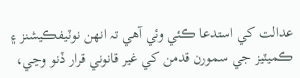عدالت کي استدعا ڪئي وئي آھي تہ انھن نوٽيفڪيشنز ۽ ڪميٽيز جي سمورن قدمن کي غير قانوني قرار ڏنو وڃي،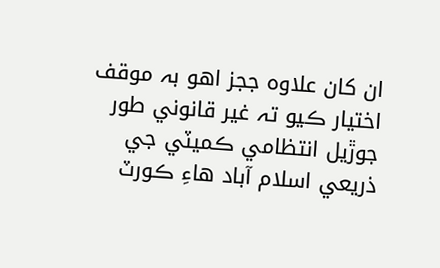ان کان علاوہ ججز اھو بہ موقف اختيار ڪيو تہ غير قانوني طور جوڙيل انتظامي ڪميٽي جي ذريعي اسلام آباد ھاءِ ڪورٽ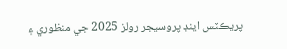پريڪٽس اينڊ پروسيجر رولز 2025 جي منظوري ۽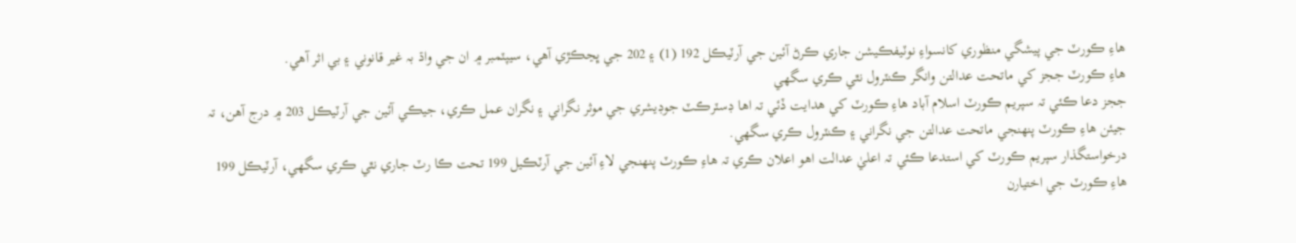ھاءِ ڪورٽ جي پيشگي منظوري کانسواءِ نوٽيفڪيشن جاري ڪرڻ آئين جي آرٽيڪل 192 (1) ۽ 202 جي ڀڃڪڙي آھي، سيپٽمبر ۾ ان جي واڌ بہ غير قانوني ۽ بي اثر آھي.
ھاءِ ڪورٽ ججز کي ماتحت عدالتن وانگر ڪنٽرول نٿي ڪري سگھي
ججز دعا ڪئي تہ سپريم ڪورٽ اسلام آباد ھاءِ ڪورٽ کي ھدايت ڏئي تہ اھا ڊسٽرڪٽ جوڊيشري جي موثر نگراني ۽ نگران عمل ڪري، جيڪي آئين جي آرٽيڪل 203 ۾ درج آھن، تہ جيئن ھاءِ ڪورٽ پنھنجي ماتحت عدالتن جي نگراني ۽ ڪنٽرول ڪري سگھي.
درخواستگذار سپريم ڪورٽ کي استدعا ڪئي تہ اعليٰ عدالت اھو اعلان ڪري تہ ھاءِ ڪورٽ پنھنجي لاءِ آئين جي آرٽڪيل 199 تحت ڪا رٽ جاري نٿي ڪري سگھي، آرٽيڪل 199 ھاءِ ڪورٽ جي اختيارن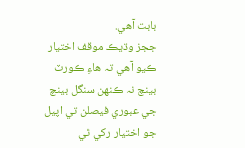بابت آھي.
ججز وڌيڪ موقف اختيار ڪيو آھي تہ ھاءِ ڪورٽ بينچ نہ ڪنھن سنگل بينچ جي عبوري فيصلن تي اپيل جو اختيار رکي ٿي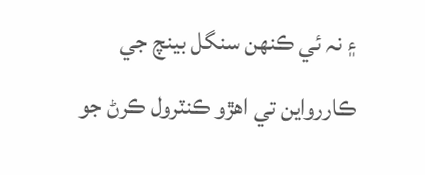۽ نہ ئي ڪنھن سنگل بينچ جي ڪاررواين تي اھڙو ڪنٽرول ڪرڻ جو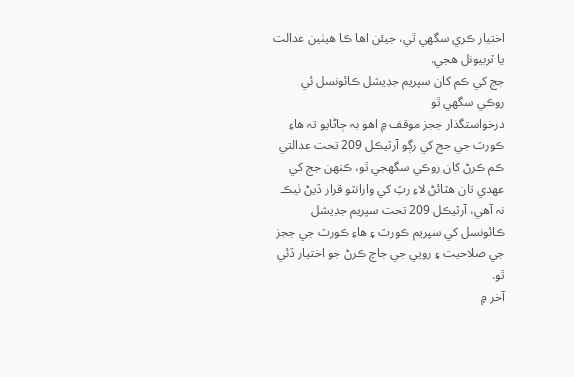اختيار ڪري سگھي ٿي، جيئن اھا ڪا ھيٺين عدالت يا ٽربيونل ھجي.
جج کي ڪم کان سپريم جڊيشل ڪائونسل ئي روڪي سگھي ٿو
درخواستگذار ججز موقف ۾ اھو بہ ڄاڻايو تہ ھاءِ ڪورٽ جي جج کي رڳو آرٽيڪل 209 تحت عدالتي ڪم ڪرڻ کان روڪي سگھجي ٿو، ڪنھن جج کي عھدي تان ھٽائڻ لاءِ رٽِ کي وارانٽو قرار ڏيڻ ٺيڪ نہ آھي، آرٽيڪل 209 تحت سپريم جڊيشل ڪائونسل کي سپريم ڪورٽ ۽ ھاءِ ڪورٽ جي ججز جي صلاحيت ۽ رويي جي جاچ ڪرڻ جو اختيار ڏئي ٿو.
آخر ۾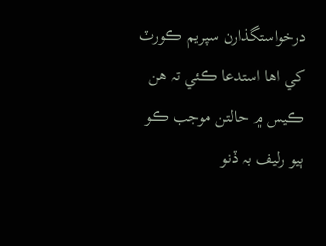درخواستگذارن سپريم ڪورٽ کي اھا استدعا ڪئي تہ ھن ڪيس ۾ حالتن موجب ڪو ٻيو رليف بہ ڏنو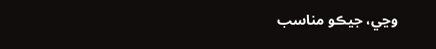وڃي، جيڪو مناسب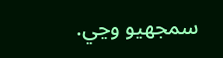سمجھيو وڃي.